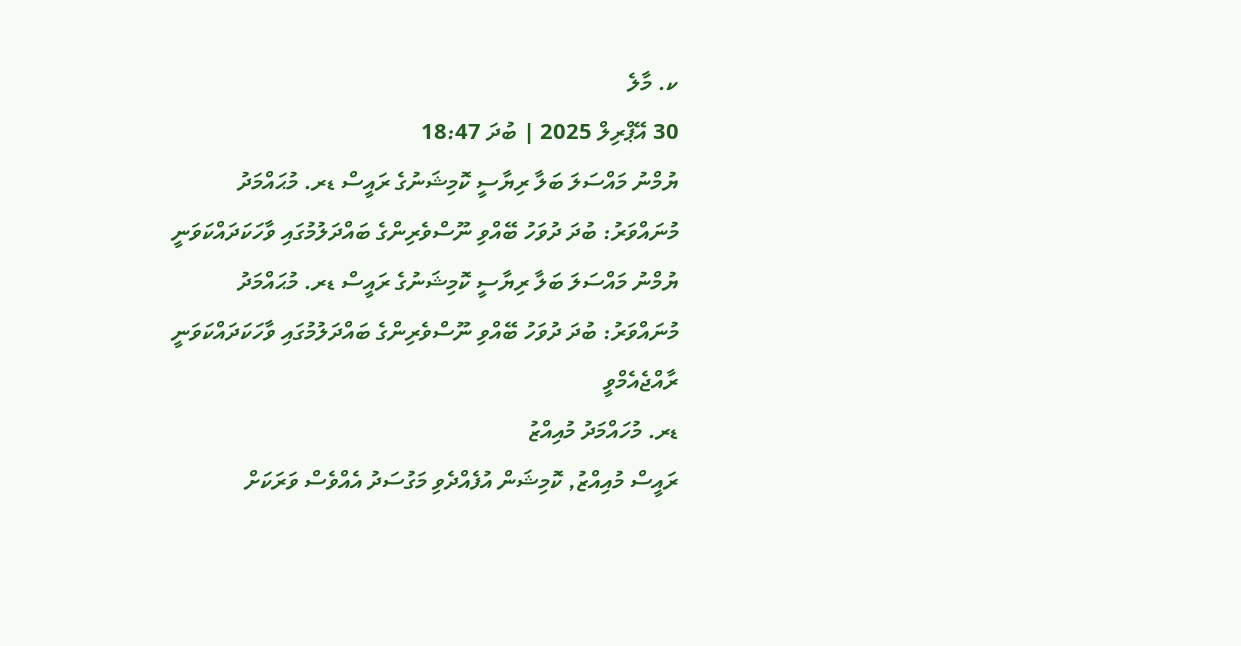ކ. މާލެ
30 އޭޕްރިލް 2025 | ބުދަ 18:47
ޔުމްނު މައްސަލަ ބަލާ ރިޔާސީ ކޮމިޝަނުގެ ރައީސް ޑރ. މުޙައްމަދު މުނައްވަރު: ބުދަ ދުވަހު ބޭއްވި ނޫސްވެރިންގެ ބައްދަލުމުގައި ވާހަކަދައްކަވަނީ
ޔުމްނު މައްސަލަ ބަލާ ރިޔާސީ ކޮމިޝަނުގެ ރައީސް ޑރ. މުޙައްމަދު މުނައްވަރު: ބުދަ ދުވަހު ބޭއްވި ނޫސްވެރިންގެ ބައްދަލުމުގައި ވާހަކަދައްކަވަނީ
ރާއްޖެއެމްވީ
ޑރ. މުހައްމަދު މުއިއްޒު
ރައީސް މުއިއްޒު, ކޮމިޝަން އުފެއްދެވި މަގުސަދު އެއްވެސް ވަރަކަށް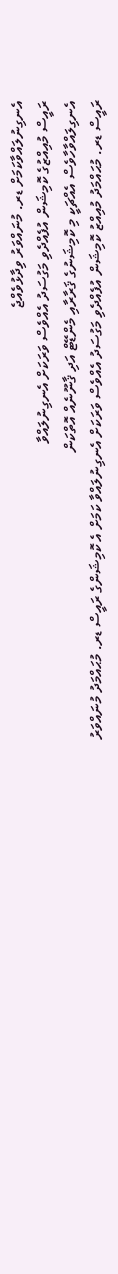އެނގިނުލައްވާކަމަށް ޑރ. މުނައްވަރު ވިދާޅުވެއްޖެ
ރައީސް މުއިއްޒުގެ ކޮމިޝަން އުފެއްދެވި މަގުސަދު އެއްވެސް ވަރަކަށް އެނގިނުލައްވާ
އެނގިލައްވާހާވެސް އެއްޗަކީ މި ކޮމިޝަނުގެ ޤަރާރާއި މެންޑޭޓް އަދި ޤާނޫނެއް އޮތްކަން
ރައީސް ޑރ. މުޙައްމަދު މުއިއްޒު ކޮމިޝަން އުފެއްދެވި މަގުސަދު އެއްވެސް ވަރަކަށް އެނގިނުލައްވާ ކަމަށް އެ ކޮމިޝަންގެ ރައީސް ޑރ. މުޙައްމަދު މުނައްވަރު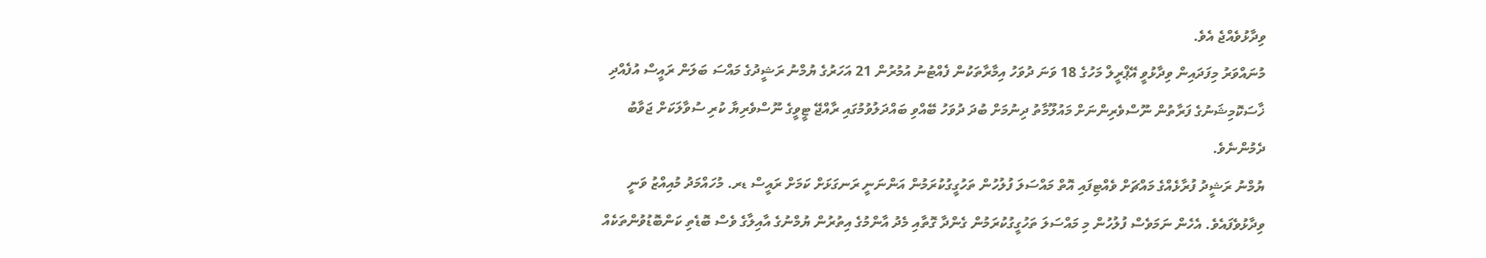ވިދާޅުވެއްޖެ އެވެ.
މުނައްވަރު މިފަދައިން ވިދާޅުވީ އޭޕްރީލް މަހުގެ 18 ވަނަ ދުވަހު އިމާރާތަކުން ފެއްޓުނު އުމުރުން 21 އަހަރުގެ ޔުމްނު ރަޝީދުގެ މައްސަ ބަލަން ރައީސް އުފެއްދި ޚާސަކޮމިޝަނުގެ ފަރާތުން ނޫސްވެރިންނަށް މައުލޫމާތު ދިނުމަށް ބުދަ ދުވަހު ބޭއްވި ބައްދަލުވުމުގައި ރާއްޖޭ ޓީވީގެ ނޫސްވެރިޔާ ކުރި ސުވާލަކަށް ޖަވާބު ދެމުންނެވެ.
ޔުމްނު ރަޝީދު ފުރާޅެއްގެ މައްޗަށް ވެއްޓިފައި އޮތް މައްސަލަ ފުލުހުން ތަހުގީގުކުރަމުން އަންނަނީ ރަނގަޅަށް ކަމަށް ރައީސް ޑރ. މުހައްމަދު މުއިއްޒު ވަނީ ވިދާޅުވެފައެވެ. އެހެން ނަމަވެސް ފުލުހުން މި މައްސަލަ ތަހުގީގުކުރަމުން ގެންދާ ގޮތާއި މެދު އާންމުގެ އިތުރުން ޔުމްނުގެ އާއިލާގެ ވެސް ބޮޑެތި ކަންބޮޑުވުންތަކެއް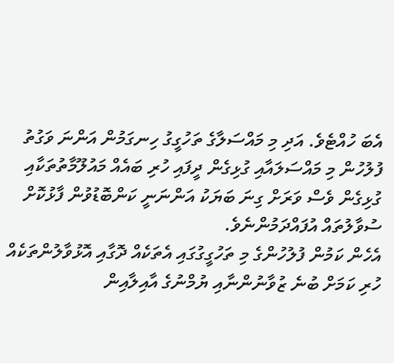އެބަ ހުއްޓެވެ. އަދި މި މައްސަލާގެ ތަހުގީގު ހިނގަމުން އަންނަ ވަގުތު ފުލުހުން މި މައްސަލައާއި ގުޅިގެން ދީފައި ހުރި ބައެއް މައުލޫމާތުތަކާއި ގުޅިގެން ވެސް ވަރަށް ގިނަ ބަޔަކު އަންނަނީ ކަންބޮޑުވުން ފާޅުކޮށް ސުވާލުތައް އުފައްދަމުންނެވެ.
އެހެން ކަމުން ފުލުހުންގެ މި ތަހުގީގުގައި އެތަކެއް ދޮގާއި އޮޅުވާލުންތަކެއް ހުރި ކަމަށް ބުނެ ޒުވާނުންނާއި ޔުމްނުގެ އާއިލާއިން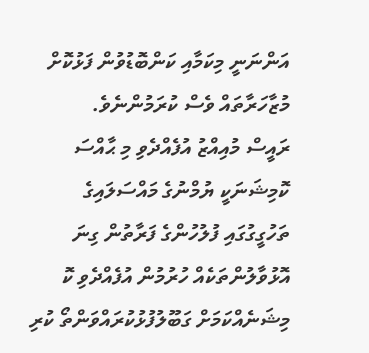އަންނަނީ މިކަމާއި ކަންބޮޑުވުން ފަޅުކޮށް މުޒާހަރާތައް ވެސް ކުރަމުންނެވެ.
ރައީސް މުއިއްޒު އުފެއްދެވި މި ޙާއްސަ ކޮމިޝަނަކީ ޔުމްނުގެ މައްސަލައިގެ ތަހުގީގުގައި ފުލުހުންގެ ފަރާތުން ގިނަ އޮޅުވާލުންތަކެއް ހުރުމުން އުފެއްދެވި ކޮ މިޝަނެއްކަމަށް ގަބޫލުފުޅުކުރައްވަންތޯ ކުރި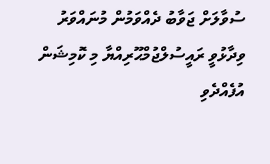ސުވާލަށް ޖަވާބު ދެއްވަމުން މުނައްވަރު ވިދާޅުވީ ރައީސުލްޖުމްޙޫރިއްޔާ މި ކޮމިޝަން އުފެއްދެވި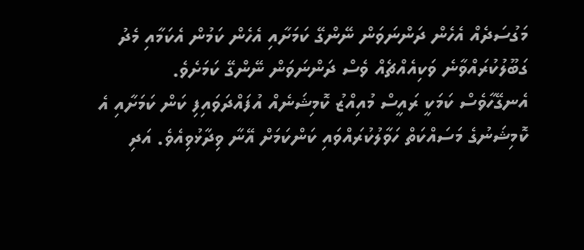މަގުސަދެއް އެހެން ދަންނަވަން ނޭންގޭ ކަމަށާއި އެހެން ކަމުން އެކަމާއި މެދު ގަބޫލުކުރައްވާނެ ވަކިއެއްޗެއް ވެސް ދަންނަވަން ނޭންގޭ ކަމަށެވެ.
އެނގޭހާވެސް ކަމަކީ ރައީސް މުއިއްޒު ކޮމިޝަނެއް އުފައްދަވައިފި ކަން ކަމަށާއި އެ ކޮމިޝަނުގެ މަސައްކަތް ހަވާލުކުރައްވައި ކަންކަމަށް އޭނާ ވިދާޅުވިއެވެ. އަދި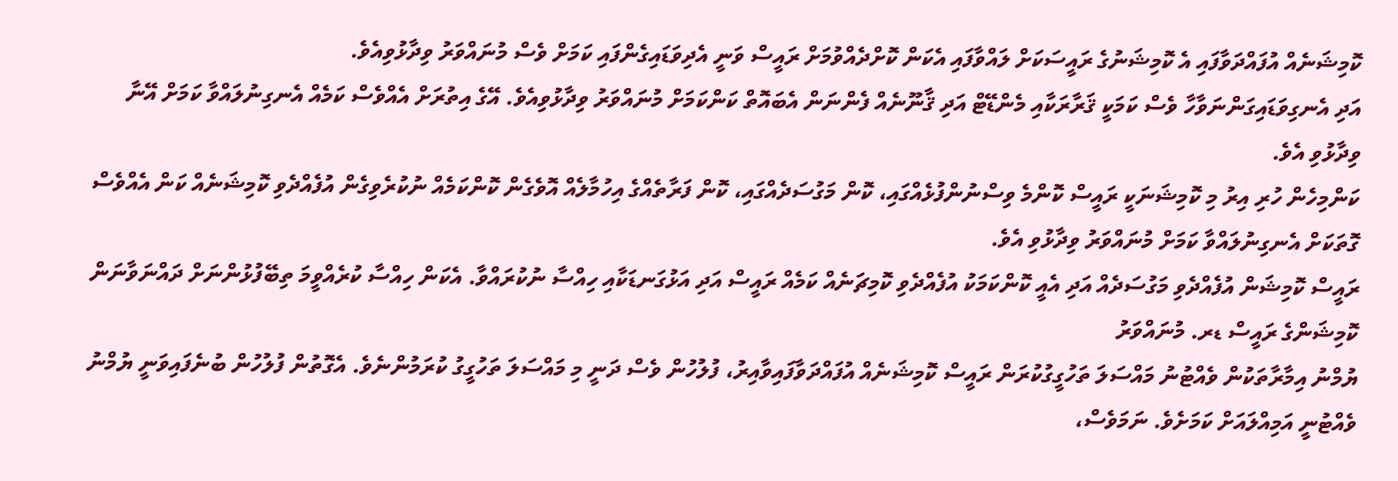ކޮމިޝަނެއް އުފައްދަވާފައި އެ ކޮމިޝަނުގެ ރައީސަކަށް ލައްވާފައި އެކަން ކޮށްދެއްވުމަށް ރައީސް ވަނީ އެދިވަޑައިގެންފައި ކަމަށް ވެސް މުނައްވަރު ވިދާޅުވިއެވެ.
އަދި އެނގިވަޑައިގަންނަވާހާ ވެސް ކަމަކީ ޤަރާރަކާއި މެންޑޭޓް އަދި ޤާނޫނެއް ފެންނަން އެބައޮތް ކަންކަމަށް މުނައްވަރު ވިދާޅުވިއެވެ. އޭގެ އިތުރަށް އެއްވެސް ކަމެއް އެނގިނުލައްވާ ކަމަށް އޭނާ ވިދާޅުވި އެވެ.
ކަންމިހެން ހުރި އިރު މި ކޮމިޝަނަކީ ރައީސް ކޮންމެ ވިސްނުންފުޅެއްގައި، ކޮން މަގުސަދެއްގައި، ކޮން ފަރާތެއްގެ އިހުމާލެއް އޮވެގެން ކޮންކަމެއް ނުކުރެވިގެން އުފެއްދެވި ކޮމިޝަނެއް ކަން އެއްވެސް ގޮތަކަށް އެނގިނުލައްވާ ކަމަށް މުނައްވަރު ވިދާޅުވި އެވެ.
ރައީސް ކޮމިޝަން އުފެއްދެވި މަގުސަދެއް އަދި އެއީ ކޮންކަމަކު އުފެއްދެވި ކޮމިޗަނެއް ކަމެއް ރައީސް އަދި އަޅުގަނޑަކާއި ހިއްސާ ނުކުރައްވާ. އެކަން ހިއްސާ ކުރެއްވީމަ ތިބޭފުޅުންނަށް ދައްނަވާނަން
ކޮމިޝަންގެ ރައީސް ޑރ. މުނައްވަރު
ޔުމްނު އިމާރާތަކުން ވެއްޓުނު މައްސަލަ ތަހުގީގުކުރަން ރައީސް ކޮމިޝަނެއް އުފައްދަވާފައިވާއިރު، ފުލުހުން ވެސް ދަނީ މި މައްސަލަ ތަހުގީގު ކުރަމުންނެވެ. އެގޮތުން ފުލުހުން ބުނެފައިވަނީ ޔުމްނު ވެއްޓުނީ އަމިއްލައަށް ކަމަށެވެ. ނަމަވެސް،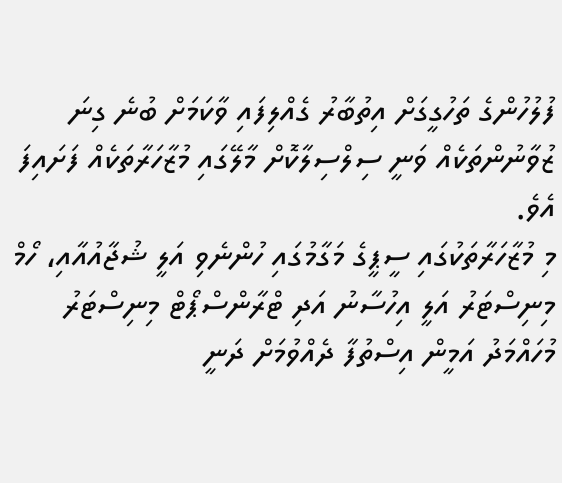ފުލުހުންގެ ތަހުގީގަށް އިތުބާރު ގެއްލިފައި ވާކަމަށް ބުނެ ގިނަ ޒުވާނުންތަކެއް ވަނީ ސިލްސިލާކޮށް މާލޭގައި މުޒާހަރާތަކެއް ފަށައިފަ އެވެ.
މި މުޒާހަރާތަކުގައި ސީޕީގެ މަގާމުގައި ހުންނެވި އަލީ ޝުޖާއުއާއި، ހޯމް މިނިސްޓަރު އަލީ އިހުސާނު އަދި ޓްރާންސްޕޯޓް މިނިސްޓަރު މުހައްމަދު އަމީން އިސްތުފާ ދެއްވުމަށް ދަނީ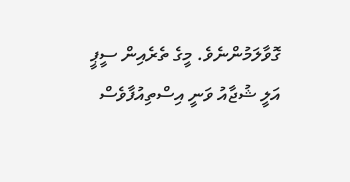ގޮވާލަމުންނެވެ. މީގެ ތެރެއިން ސީޕީ އަލީ ޝުޖާއު ވަނީ އިސްތިއުފާވެސް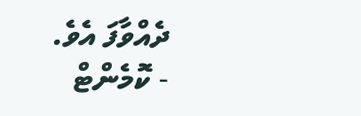ދެއްވާފަ އެވެ.
- ކޮމެންޓް